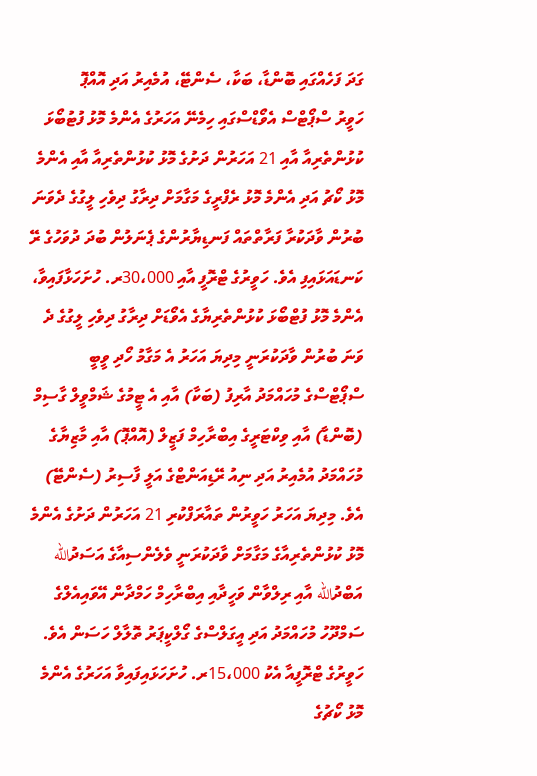ގަދަ ފަހެއްގައި ބޮންޑާ، ބަކާ، ސެންޓޭ، އުމެއިރު އަދި އޮއްޕޮ
ހަވީރު ސްޕޯޓްސް އެވޯޑްސްގައި ހިމެނޭ އަހަރުގެ އެންމެ މޮޅު ފުޓުބޯޅަ ކުޅުންތެރިއާ އާއި 21 އަހަރުން ދަށުގެ މޮޅު ކުޅުންތެރިއާ އާއި އެންމެ މޮޅު ކޯޗު އަދި އެންމެ މޮޅު ރެފްރީގެ މަގާމަށް ދިރާގު ދިވެހި ލީގުގެ ދެވަނަ ބުރުން ވާދަކުރާ ފަރާތްތައް ފަނޑިޔާރުންގެ ޕެނަލުން ބުދަ ދުވަހުގެ ރޭ ކަނޑައަޅައިފި އެވެ. ހަވީރުގެ ޓްރޮފީ އާއި 30،000ރ. ހުށަހަޅާފައިވާ، އެންމެ މޮޅު ފުޓްބޯޅަ ކުޅުންތެރިޔާގެ އެވޯޑަށް ދިރާގު ދިވެހި ލީގުގެ ދެ ވަނަ ބުރުން ވާދަކުރަނީ މިދިޔަ އަހަރު އެ މަގާމު ހޯދި ވީބީ ސްޕޯޓްސްގެ މުހައްމަދު އާރިފު (ބަކާ) އާއި އެ ޓީމުގެ ޝަމްވީލް ގާސިމް (ބޮންޑާ) އާއި ވިކްޓަރީގެ އިބްރާހިމް ފަޒީލް (އޮއްޕޮ) އާއި މާޒިޔާގެ މުހައްމަދު އުމެއިރު އަދި ނިއު ރޭޑިއަންޓްގެ އަލީ ފާސިރު (ސެންޓޭ) އެވެ. މިދިޔަ އަހަރު ހަވީރުން ތައާރަފްކުރި 21 އަހަރުން ދަށުގެ އެންމެ މޮޅު ކުޅުންތެރިއާގެ މަގާމަށް ވާދަކުރަނީ ވެލެންސިއާގެ އަސަދުالله އަބްދުالله އާއި ރިލްވާން ވަހީދާއި އިބްރާހިމް ހަމްދާން އޭވައިއެލްގެ ސަމްދޫހު މުހައްމަދު އަދި އީގަލްސްގެ ގޯލްކީޕަރު ތޮލާލް ހަސަން އެވެ. ހަވީރުގެ ޓްރޮފީއާ އެކު 15،000ރ. ހުށަހަޅައިފައިވާ އަހަރުގެ އެންމެ މޮޅު ކޯޗުގެ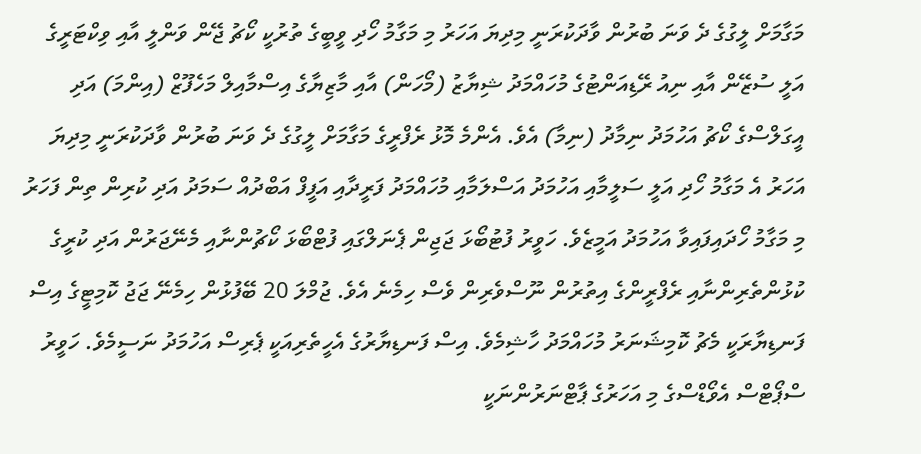މަގާމަށް ލީގުގެ ދެ ވަނަ ބުރުން ވާދަކުރަނީ މިދިޔަ އަހަރު މި މަގާމު ހޯދި ވީބީގެ ތުރުކީ ކޯޗު ޖޭން ވަންލީ އާއި ވިކްޓަރީގެ އަލީ ސުޒޭން އާއި ނިއު ރޭޑިއަންޓުގެ މުހައްމަދު ޝިޔާޒު (މޯހަން) އާއި މާޒިޔާގެ އިސްމާއިލް މަހެފޫޒް (އިންމަ) އަދި އީގަލްސްގެ ކޯޗު އަހުމަދު ނިމާދު (ނިމާ) އެވެ. އެންމެ މޮޅު ރެފްރީގެ މަގާމަށް ލީގުގެ ދެ ވަނަ ބުރުން ވާދަކުރަނީ މިދިޔަ އަހަރު އެ މަގާމު ހޯދި އަލީ ސަލީމާއި އަހުމަދު އަސްލަމާއި މުހައްމަދު ފަރީދާއި އަފީފް އަބްދުއް ސަމަދު އަދި ކުރިން ތިން ފަހަރު މި މަގާމު ހޯދައިފައިވާ އަހުމަދު އަމީޒެވެ. ހަވީރު ފުޓުބޯޅަ ޖަޖިން ޕެނަލްގައި ފުޓްބޯޅަ ކޯޗުންނާއި މެނޭޖަރުން އަދި ކުރީގެ ކުޅުންތެރިންނާއި ރެފްރީންގެ އިތުރުން ނޫސްވެރިން ވެސް ހިމެނެ އެވެ. ޖުމްލަ 20 ބޭފުޅުން ހިމެނޭ ޖަޖު ކޮމިޓީގެ އިސް ފަނޑިޔާރަކީ މެޗު ކޮމިޝަނަރު މުހައްމަދު ހާޝިމެވެ. އިސް ފަނޑިޔާރުގެ އެހީތެރިއަކީ ޕެރިސް އަހުމަދު ނަސީމެވެ. ހަވީރު ސްޕޯޓްސް އެވޯޑްސްގެ މި އަހަރުގެ ޕާޓްނަރުންނަކީ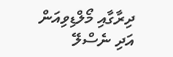ދިރާގާއި މޯލްޑިވިއަން އަދި ނެސްލޭ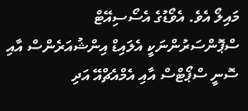މައިލޯ އެވެ. އެވޯޑުގެ އެސޯސިއޭޓް ސްޕޮންސަރުންނަކީ އެލައިޑް އިންޝުއަރެންސް އާއި ސޮނީ ސްޕޯޓްސް އާއި އެމްއެޗްއޭ އަދި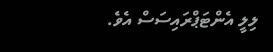ލިލީ އެންޓަޕްރައިސަސް އެވެ.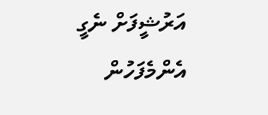އަރުޝީފަށް ނެގީ
އެންމެފަހުން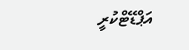އަޕްޑޭޓްކުރީ